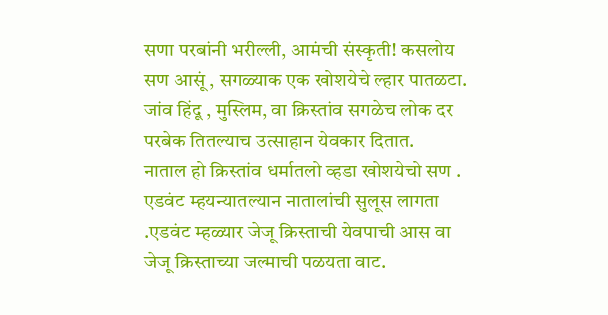सणा परबांनी भरील्ली, आमंची संस्कृती! कसलोय सण आसूं , सगळ्याक एक खोशयेचे ल्हार पातळटा. जांव हिंदू , मुस्लिम, वा क्रिस्तांव सगळेच लोक दर परबेक तितल्याच उत्साहान येवकार दितात.
नाताल हो क्रिस्तांव धर्मातलो व्हडा खोशयेचो सण . एडवंट म्हयन्यातल्यान नातालांची सुलूस लागता .एडवंट म्हळ्यार जेजू क्रिस्ताची येवपाची आस वा जेजू क्रिस्ताच्या जल्माची पळयता वाट.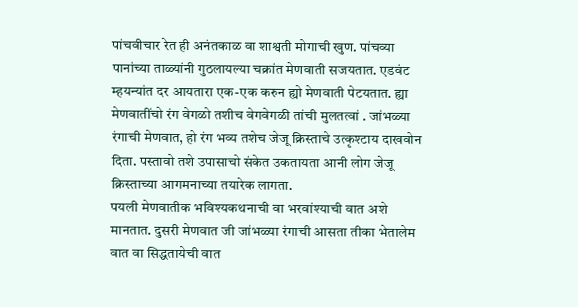पांचवीचार रेत ही अनंतकाळ वा शाश्वती मोगाची खुण. पांचव्या पानांच्या ताळ्यांनी गुठलायल्या चक्रांत मेणवाती सजयतात. एडवंट म्हयन्यांत दर आयतारा एक-एक करुन ह्यो मेणवाती पेटयतात. ह्या मेणवातींचो रंग वेगळो तशीच वेगवेगळी तांची मुलतत्वां . जांभळ्या रंगाची मेणवात, हो रंग भव्य तशेच जेजू क्रिस्ताचे उत्कृश्टाय दाखवोन दिता. पस्तावो तशे उपासाचो संकेत उकतायता आनी लोग जेजू क्रिस्ताच्या आगमनाच्या तयारेक लागता.
पयली मेणवातीक भविश्यकथनाची वा भरवांश्याची वात अशे मानतात. दुसरी मेणवात जी जांभळ्या रंगाची आसता तीका भेतालेम वात वा सिद्धतायेची वात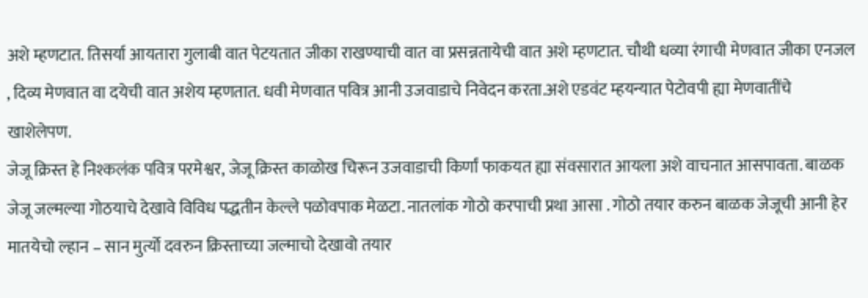अशे म्हणटात. तिसर्या आयतारा गुलाबी वात पेटयतात जीका राखण्याची वात वा प्रसन्नतायेची वात अशे म्हणटात. चौथी धव्या रंगाची मेणवात जीका एनजल , दिव्य मेणवात वा दयेची वात अशेय म्हणतात. धवी मेणवात पवित्र आनी उजवाडाचे निवेदन करता.अशे एडवंट म्हयन्यात पेटोवपी ह्या मेणवातींचे खाशेलेपण.
जेजू क्रिस्त हे निश्कलंक पवित्र परमेश्वर, जेजू क्रिस्त काळोख चिरून उजवाडाची किर्णां फाकयत ह्या संवसारात आयला अशे वाचनात आसपावता. बाळक जेजू जल्मल्या गोठयाचे देखावे विविध पद्धतीन केल्ले पळोवपाक मेळटा. नातलांक गोठो करपाची प्रथा आसा . गोठो तयार करुन बाळक जेजूची आनी हेर मातयेचो ल्हान – सान मुर्त्यो दवरुन क्रिस्ताच्या जल्माचो देखावो तयार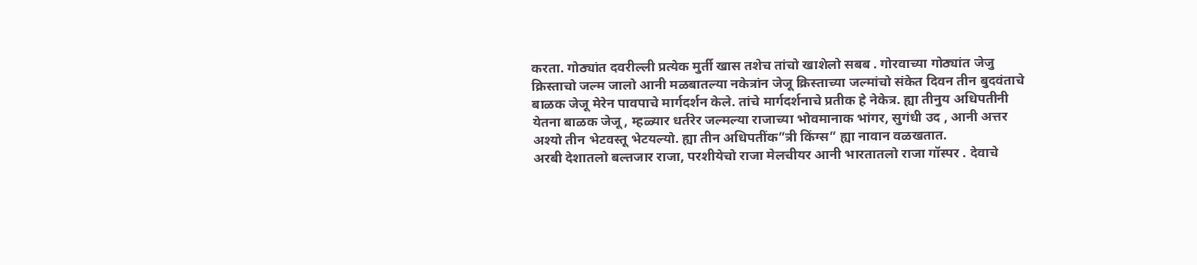करता. गोठ्यांत दवरील्ली प्रत्येक मुर्ती खास तशेच तांचो खाशेलो सबब . गोरवाच्या गोठ्यांत जेजु क्रिस्ताचो जल्म जालो आनी मळबातल्या नकेत्रांन जेजू क्रिस्ताच्या जल्मांचो संकेत दिवन तीन बुदवंताचे बाळक जेजू मेरेन पावपाचे मार्गदर्शन केले. तांचे मार्गदर्शनाचे प्रतीक हे नेकेत्र. ह्या तीनुय अधिपतीनी येतना बाळक जेजू, म्हळ्यार धर्तरेर जल्मल्या राजाच्या भोवमानाक भांगर, सुगंधी उद , आनी अत्तर अश्यो तीन भेटवस्तू भेटयल्यो. ह्या तीन अधिपतींक”त्री किंग्स” ह्या नावान वळखतात.
अरबी देशातलो बल्तजार राजा, परशीयेचो राजा मेलचीयर आनी भारतातलो राजा गॉस्पर . देवाचे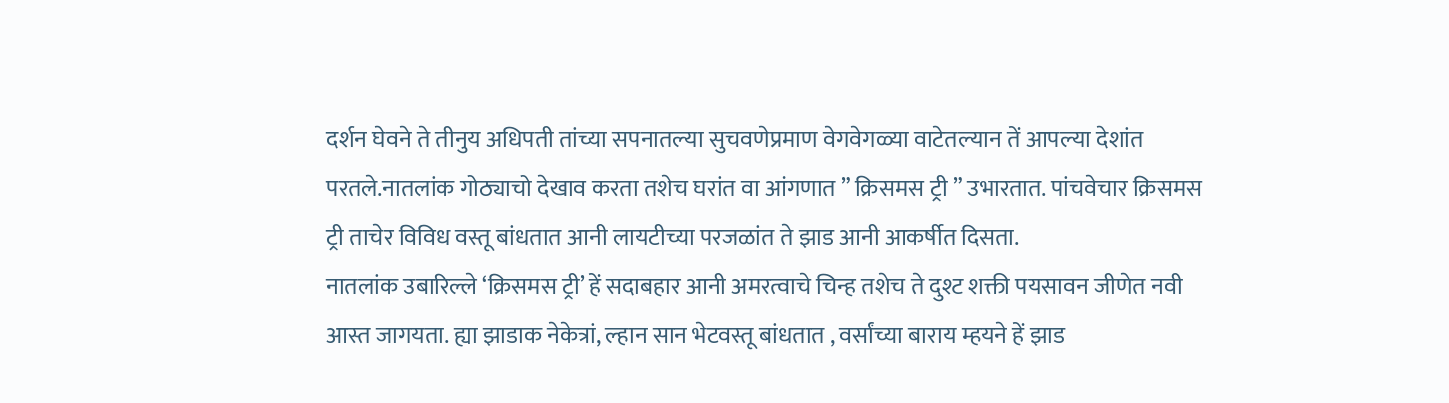दर्शन घेवने ते तीनुय अधिपती तांच्या सपनातल्या सुचवणेप्रमाण वेगवेगळ्या वाटेतल्यान तें आपल्या देशांत परतले.नातलांक गोठ्याचो देखाव करता तशेच घरांत वा आंगणात ” क्रिसमस ट्री ” उभारतात. पांचवेचार क्रिसमस ट्री ताचेर विविध वस्तू बांधतात आनी लायटीच्या परजळांत ते झाड आनी आकर्षीत दिसता.
नातलांक उबारिल्ले ‘क्रिसमस ट्री’ हें सदाबहार आनी अमरत्वाचे चिन्ह तशेच ते दुश्ट शक्ती पयसावन जीणेत नवी आस्त जागयता. ह्या झाडाक नेकेत्रां, ल्हान सान भेटवस्तू बांधतात , वर्सांच्या बाराय म्हयने हें झाड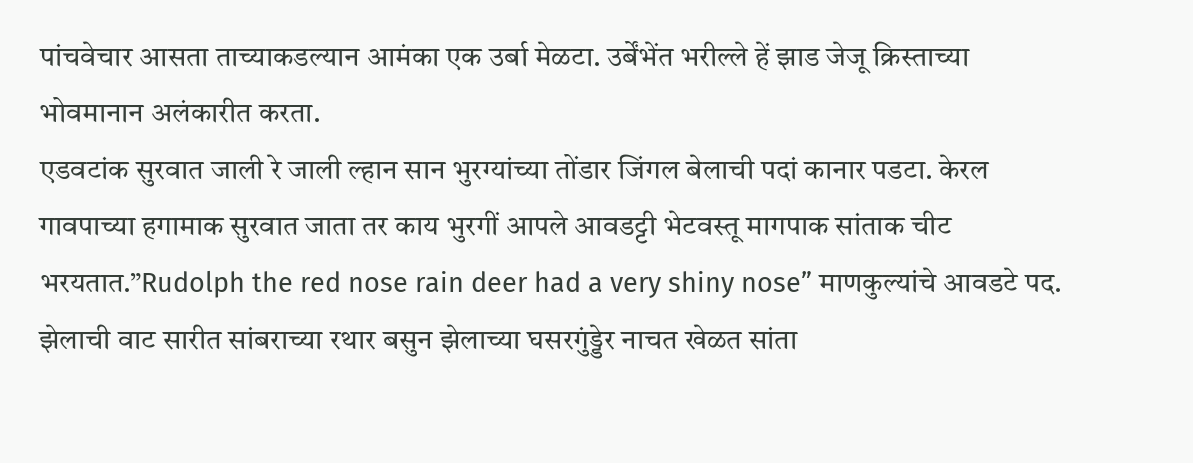पांचवेचार आसता ताच्याकडल्यान आमंका एक उर्बा मेळटा. उर्बेंभेंत भरील्ले हें झाड जेजू क्रिस्ताच्या भोवमानान अलंकारीत करता.
एडवटांक सुरवात जाली रे जाली ल्हान सान भुरग्यांच्या तोंडार जिंगल बेलाची पदां कानार पडटा. केरल गावपाच्या हगामाक सुरवात जाता तर काय भुरगीं आपले आवडट्टी भेटवस्तू मागपाक सांताक चीट भरयतात.”Rudolph the red nose rain deer had a very shiny nose” माणकुल्यांचे आवडटे पद. झेलाची वाट सारीत सांबराच्या रथार बसुन झेलाच्या घसरगुंड्डेर नाचत खेळत सांता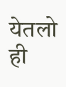येतलो ही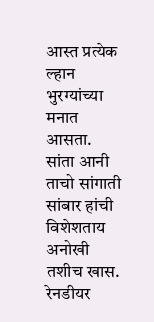आस्त प्रत्येक ल्हान भुरग्यांच्या मनात आसता. सांता आनी ताचो सांगाती सांबार हांची विशेशताय अनोखी तशीच खास. रेनडीयर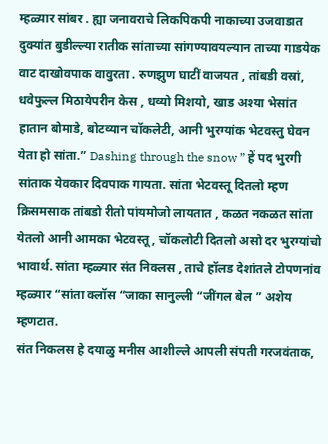म्हळ्यार सांबर . ह्या जनावराचे लिकपिकपी नाकाच्या उजवाडात दुक्यांत बुडील्ल्या रातीक सांताच्या सांगण्यावयल्यान ताच्या गाडयेक वाट दाखोवपाक वावुरता . रुणझुण घाटीं वाजयत , तांबडी वस्रां, धवेफुल्ल मिठायेपरीन केस , धव्यो मिशयो, खाड अश्या भेसांत हातान बोमाडे, बोटव्यान चॉकलेटी, आनी भुरग्यांक भेटवस्तु घेवन येता हो सांता.” Dashing through the snow ” हें पद भुरगी सांताक येवकार दिवपाक गायता. सांता भेटवस्तू दितलो म्हण क्रिसमसाक तांबडो रीतो पांयमोजो लायतात , कळत नकळत सांता येतलो आनी आमका भेटवस्तू , चॉकलोटी दितलो असो दर भुरग्यांचो भावार्थ. सांता म्हळ्यार संत निक्लस , ताचे हॉलड देशांतले टोपणनांव म्हळ्यार “सांता क्लॉस “जाका सानुल्ली “जींगल बेल ” अशेय म्हणटात.
संत निकलस हे दयाळु मनीस आशील्ले आपली संपती गरजवंताक,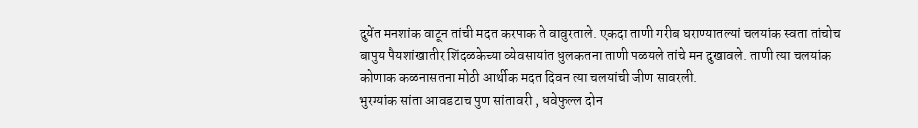दुयेंत मनशांक वाटून तांची मदत करपाक ते वावुरताले. एकदा ताणी गरीब घराण्यातल्यां चलयांक स्वता तांचोच बापुय पैयशांखातीर शिंदळकेच्या व्येवसायांत धुलकतना ताणी पळयले तांचे मन दुखावले. ताणी त्या चलयांक कोणाक कळनासतना मोठी आर्थीक मदत दिवन त्या चलयांची जीण सावरली.
भुरग्यांक सांता आवडटाच पुण सांतावरी , धवेफुल्ल दोन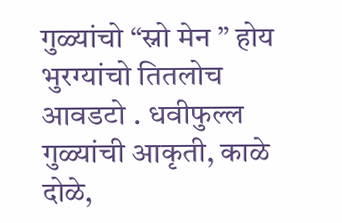गुळ्यांचो “स्नो मेन ” होय भुरग्यांचो तितलोच आवडटो . धवीफुल्ल गुळ्यांची आकृती, काळे दोळे,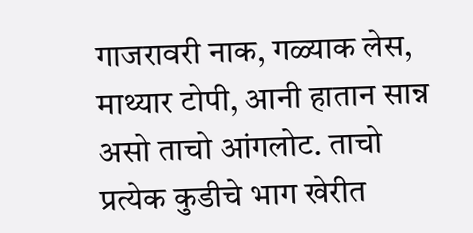गाजरावरी नाक, गळ्याक लेस, माथ्यार टोपी, आनी हातान सान्न असो ताचो आंगलोट. ताचो प्रत्येक कुडीचे भाग खेरीत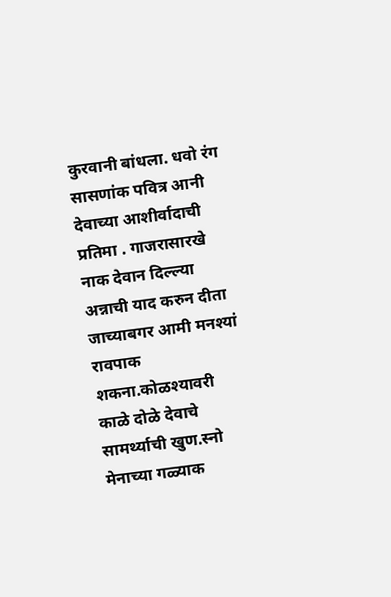कुरवानी बांधला. धवो रंग सासणांक पवित्र आनी देवाच्या आशीर्वादाची प्रतिमा . गाजरासारखे नाक देवान दिल्ल्या अन्नाची याद करुन दीता जाच्याबगर आमी मनश्यां रावपाक शकना.कोळश्यावरी काळे दोळे देवाचे सामर्थ्याची खुण.स्नो मेनाच्या गळ्याक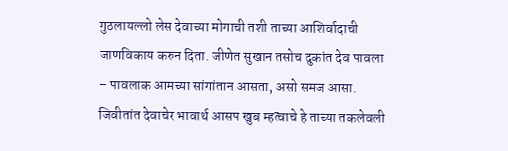गुठलायल्लो लेस देवाच्या मोगाची तशी ताच्या आशिर्वादाची जाणविकाय करुन दिता. जीणेत सुखान तसोच दुकांत देव पावला – पावलाक आमच्या सांगांतान आसता, असो समज आसा. जिवीतांत देवाचेर भावार्थ आसप खुब म्हत्वाचे हे ताच्या तकलेवली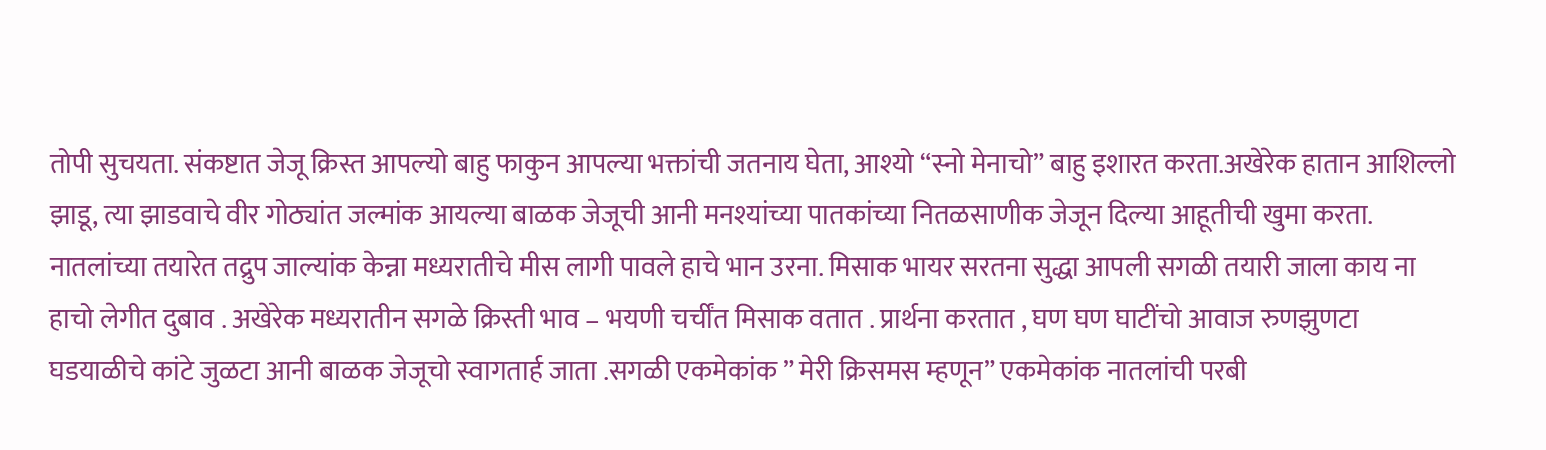तोपी सुचयता. संकष्टात जेजू क्रिस्त आपल्यो बाहु फाकुन आपल्या भक्तांची जतनाय घेता, आश्यो “स्नो मेनाचो” बाहु इशारत करता.अखेरेक हातान आशिल्लो झाडू, त्या झाडवाचे वीर गोठ्यांत जल्मांक आयल्या बाळक जेजूची आनी मनश्यांच्या पातकांच्या नितळसाणीक जेजून दिल्या आहूतीची खुमा करता.
नातलांच्या तयारेत तद्रुप जाल्यांक केन्ना मध्यरातीचे मीस लागी पावले हाचे भान उरना. मिसाक भायर सरतना सुद्धा आपली सगळी तयारी जाला काय ना हाचो लेगीत दुबाव . अखेरेक मध्यरातीन सगळे क्रिस्ती भाव – भयणी चर्चींत मिसाक वतात . प्रार्थना करतात , घण घण घाटींचो आवाज रुणझुणटा घडयाळीचे कांटे जुळटा आनी बाळक जेजूचो स्वागतार्ह जाता .सगळी एकमेकांक ” मेरी क्रिसमस म्हणून” एकमेकांक नातलांची परबी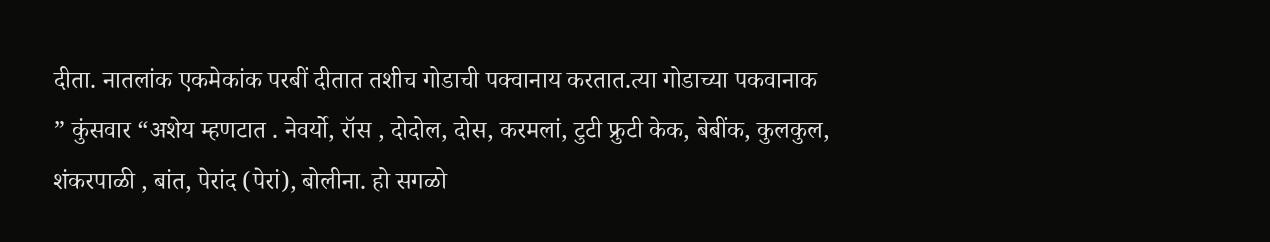दीता. नातलांक एकमेकांक परबीं दीतात तशीच गोडाची पक्वानाय करतात.त्या गोडाच्या पकवानाक ” कुंसवार “अशेय म्हणटात . नेवर्यो, रॉस , दोदोल, दोस, करमलां, टुटी फ्रुटी केक, बेबींक, कुलकुल, शंकरपाळी , बांत, पेरांद (पेरां), बोलीना. हो सगळो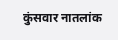कुंसवार नातलांक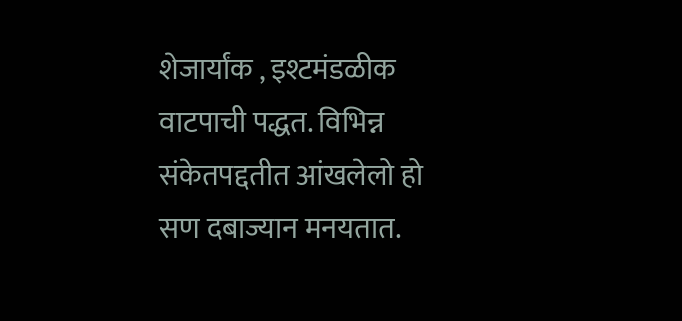शेजार्यांक , इश्टमंडळीक वाटपाची पद्धत. विभिन्न संकेतपद्दतीत आंखलेलो हो सण दबाज्यान मनयतात.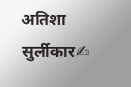अतिशा सुर्लीकार✍